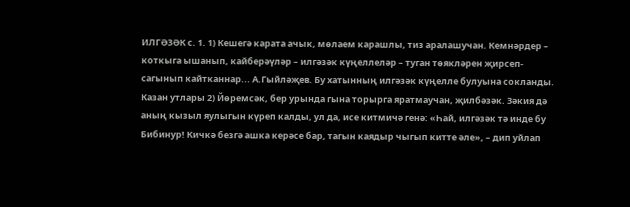ИЛГӘЗӘК с. 1. 1) Кешегә карата ачык, мөлаем карашлы, тиз аралашучан. Кемнәрдер – коткыга ышанып, кайберәүләр – илгәзәк күңеллеләр – туган төякләрен җирсеп-сагынып кайтканнар... А.Гыйләҗев. Бу хатынның илгәзәк күңелле булуына сокланды. Казан утлары 2) Йөремсәк, бер урында гына торырга яратмаучан, җилбәзәк. Зәкия дә аның кызыл яулыгын күреп калды, ул да, исе китмичә генә: «Һай, илгәзәк тә инде бу Бибинур! Кичкә безгә ашка керәсе бар, тагын каядыр чыгып китте әле», – дип уйлап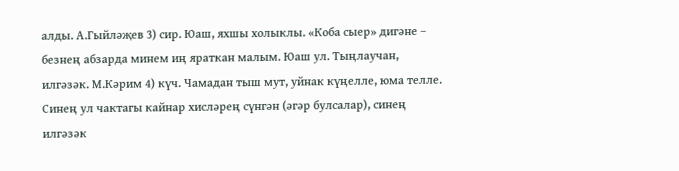алды. А.Гыйләҗев 3) сир. Юаш, яхшы холыклы. «Коба сыер» дигәне – безнең абзарда минем иң яраткан малым. Юаш ул. Тыңлаучан, илгәзәк. М.Кәрим 4) күч. Чамадан тыш мут, уйнак күңелле, юма телле. Синең ул чактагы кайнар хисләрең сүнгән (әгәр булсалар), синең илгәзәк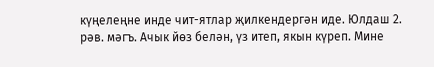күңелеңне инде чит-ятлар җилкендергән иде. Юлдаш 2. рәв. мәгъ. Ачык йөз белән, үз итеп, якын күреп. Мине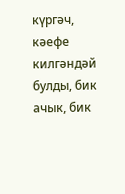күргәч, кәефе килгәндәй булды, бик ачык, бик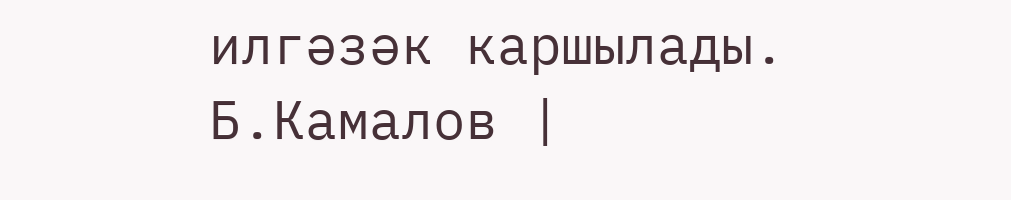илгәзәк каршылады. Б.Камалов |